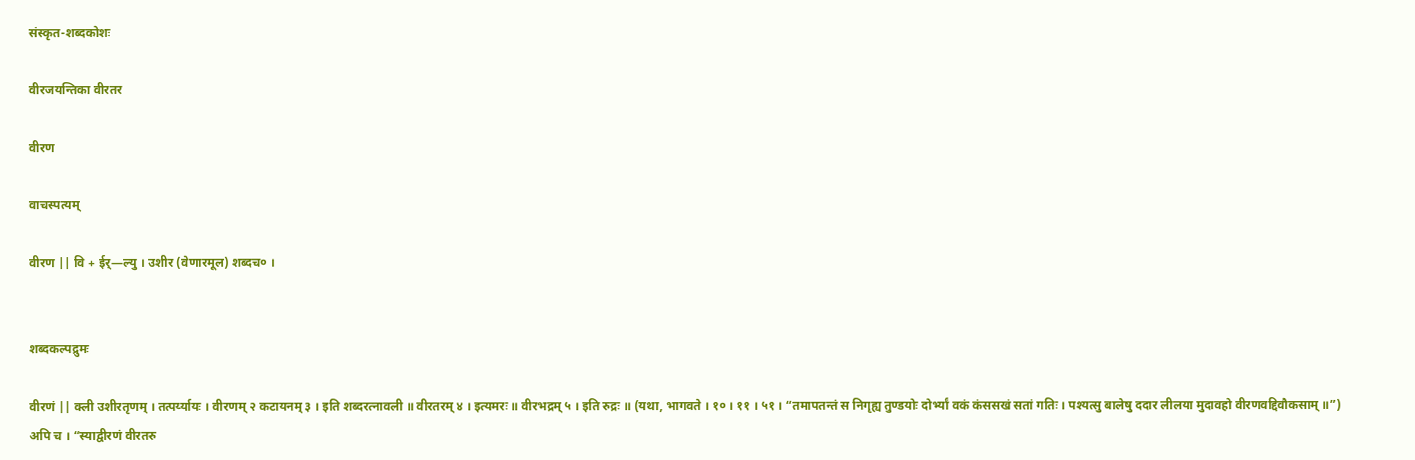संस्कृत-शब्दकोशः

वीरजयन्तिका वीरतर

वीरण

वाचस्पत्यम्

वीरण || वि + ईर्—ल्यु । उशीर (वेणारमूल) शब्दच० ।


शब्दकल्पद्रुमः

वीरणं || क्ली उशीरतृणम् । तत्पर्य्यायः । वीरणम् २ कटायनम् ३ । इति शब्दरत्नावली ॥ वीरतरम् ४ । इत्यमरः ॥ वीरभद्रम् ५ । इति रुद्रः ॥ (यथा, भागवते । १० । ११ । ५१ । “तमापतन्तं स निगृह्य तुण्डयोः दोर्भ्यां वकं कंससखं सतां गतिः । पश्यत्सु बालेषु ददार लीलया मुदावहो वीरणवद्दिवौकसाम् ॥”)
अपि च । “स्याद्वीरणं वीरतरु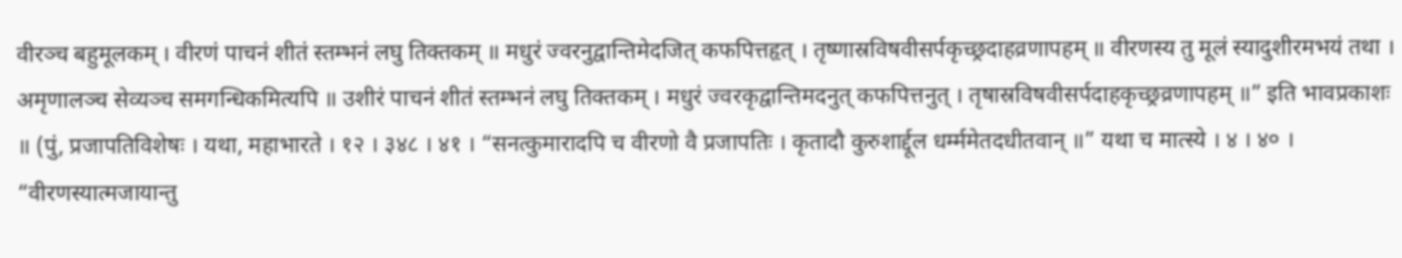वीरञ्च बहुमूलकम् । वीरणं पाचनं शीतं स्तम्भनं लघु तिक्तकम् ॥ मधुरं ज्वरनुद्वान्तिमेदजित् कफपित्तहृत् । तृष्णास्रविषवीसर्पकृच्छ्रदाहव्रणापहम् ॥ वीरणस्य तु मूलं स्यादुशीरमभयं तथा । अमृणालञ्च सेव्यञ्च समगन्धिकमित्यपि ॥ उशीरं पाचनं शीतं स्तम्भनं लघु तिक्तकम् । मधुरं ज्वरकृद्वान्तिमदनुत् कफपित्तनुत् । तृषास्रविषवीसर्पदाहकृच्छ्रव्रणापहम् ॥” इति भावप्रकाशः ॥ (पुं, प्रजापतिविशेषः । यथा, महाभारते । १२ । ३४८ । ४१ । “सनत्कुमारादपि च वीरणो वै प्रजापतिः । कृतादौ कुरुशार्द्दूल धर्म्ममेतदधीतवान् ॥” यथा च मात्स्ये । ४ । ४० । “वीरणस्यात्मजायान्तु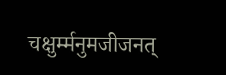चक्षुर्म्मनुमजीजनत्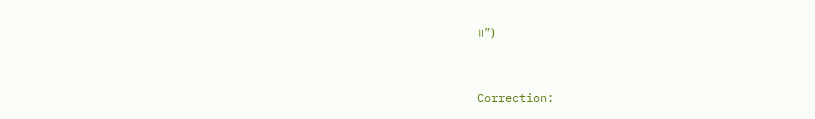॥”)



Correction: